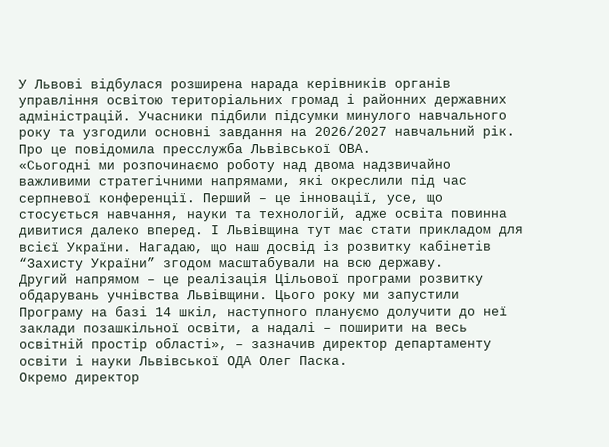У Львові відбулася розширена нарада керівників органів управління освітою територіальних громад і районних державних адміністрацій. Учасники підбили підсумки минулого навчального року та узгодили основні завдання на 2026/2027 навчальний рік.
Про це повідомила пресслужба Львівської ОВА.
«Сьогодні ми розпочинаємо роботу над двома надзвичайно важливими стратегічними напрямами, які окреслили під час серпневої конференції. Перший – це інновації, усе, що стосується навчання, науки та технологій, адже освіта повинна дивитися далеко вперед. І Львівщина тут має стати прикладом для всієї України. Нагадаю, що наш досвід із розвитку кабінетів “Захисту України” згодом масштабували на всю державу.
Другий напрямом – це реалізація Цільової програми розвитку обдарувань учнівства Львівщини. Цього року ми запустили Програму на базі 14 шкіл, наступного плануємо долучити до неї заклади позашкільної освіти, а надалі – поширити на весь освітній простір області», – зазначив директор департаменту освіти і науки Львівської ОДА Олег Паска.
Окремо директор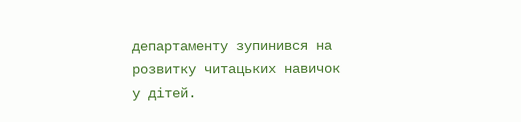департаменту зупинився на розвитку читацьких навичок у дітей.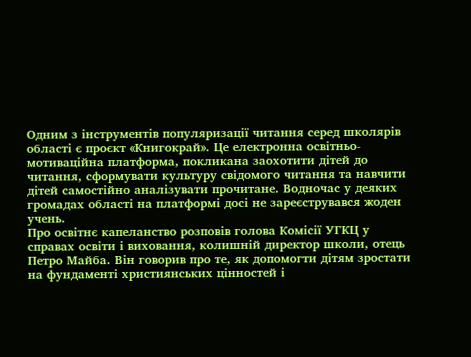Одним з інструментів популяризації читання серед школярів області є проєкт «Книгокрай». Це електронна освітньо-мотиваційна платформа, покликана заохотити дітей до читання, сформувати культуру свідомого читання та навчити дітей самостійно аналізувати прочитане. Водночас у деяких громадах області на платформі досі не зареєструвався жоден учень.
Про освітнє капеланство розповів голова Комісії УГКЦ у справах освіти і виховання, колишній директор школи, отець Петро Майба. Він говорив про те, як допомогти дітям зростати на фундаменті християнських цінностей і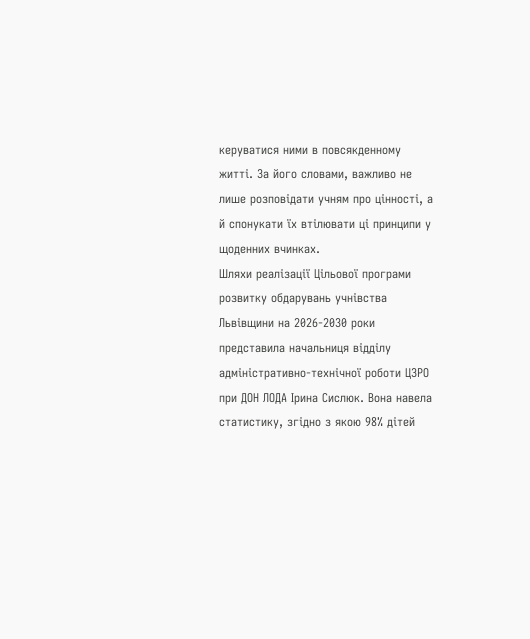керуватися ними в повсякденному житті. За його словами, важливо не лише розповідати учням про цінності, а й спонукати їх втілювати ці принципи у щоденних вчинках.
Шляхи реалізації Цільової програми розвитку обдарувань учнівства Львівщини на 2026-2030 роки представила начальниця відділу адміністративно-технічної роботи ЦЗРО при ДОН ЛОДА Ірина Сислюк. Вона навела статистику, згідно з якою 98% дітей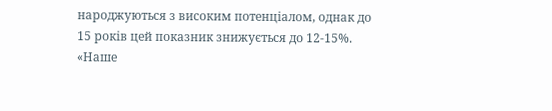народжуються з високим потенціалом, однак до 15 років цей показник знижується до 12-15%.
«Наше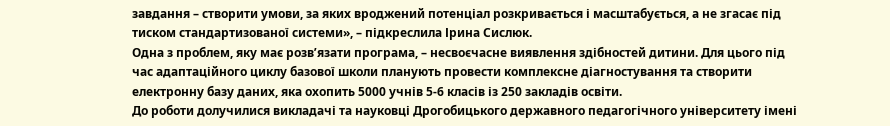завдання – створити умови, за яких вроджений потенціал розкривається і масштабується, а не згасає під тиском стандартизованої системи», – підкреслила Ірина Сислюк.
Одна з проблем, яку має розв’язати програма, – несвоєчасне виявлення здібностей дитини. Для цього під час адаптаційного циклу базової школи планують провести комплексне діагностування та створити електронну базу даних, яка охопить 5000 учнів 5-6 класів із 250 закладів освіти.
До роботи долучилися викладачі та науковці Дрогобицького державного педагогічного університету імені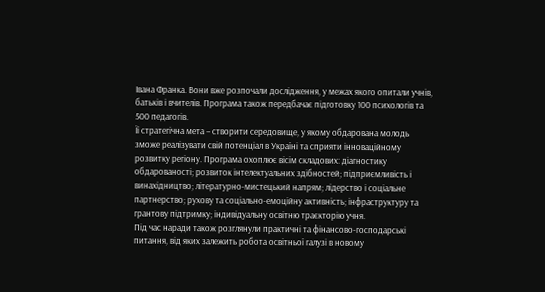Івана Франка. Вони вже розпочали дослідження, у межах якого опитали учнів, батьків і вчителів. Програма також передбачає підготовку 100 психологів та 500 педагогів.
Її стратегічна мета – створити середовище, у якому обдарована молодь зможе реалізувати свій потенціал в Україні та сприяти інноваційному розвитку регіону. Програма охоплює вісім складових: діагностику обдарованості; розвиток інтелектуальних здібностей; підприємливість і винахідництво; літературно-мистецький напрям; лідерство і соціальне партнерство; рухову та соціально-емоційну активність; інфраструктуру та грантову підтримку; індивідуальну освітню траєкторію учня.
Під час наради також розглянули практичні та фінансово-господарські питання, від яких залежить робота освітньої галузі в новому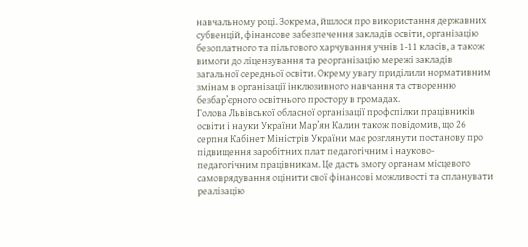навчальному році. Зокрема, йшлося про використання державних субвенцій, фінансове забезпечення закладів освіти, організацію безоплатного та пільгового харчування учнів 1-11 класів, а також вимоги до ліцензування та реорганізацію мережі закладів загальної середньої освіти. Окрему увагу приділили нормативним змінам в організації інклюзивного навчання та створенню безбар’єрного освітнього простору в громадах.
Голова Львівської обласної організації профспілки працівників освіти і науки України Мар’ян Калин також повідомив, що 26 серпня Кабінет Міністрів України має розглянути постанову про підвищення заробітних плат педагогічним і науково-педагогічним працівникам. Це дасть змогу органам місцевого самоврядування оцінити свої фінансові можливості та спланувати реалізацію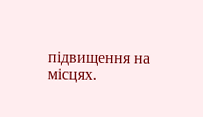підвищення на місцях.